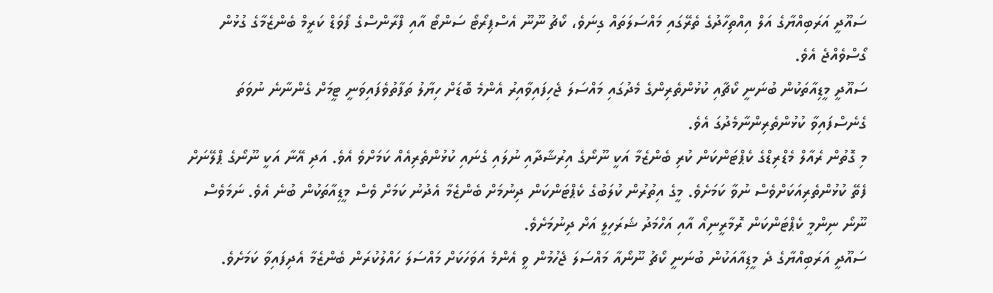ސައޫދީ އަރަބިއްޔާގެ އަލް އިއްތިހާދުގެ ތެރޭގައި މައްސަލަތައް ގިނަވެ، ކޯޗު ނޫނޫ އެސްޕިރޯޓޯ ސަންޓޯ އާއި ފްރާންސްގެ ފޯވަޑް ކަރީމް ބެންޒެމާގެ ގުޅުން ގޯސްވެއްޖެ އެވެ.
ސައޫދީ މީޑިއާތަކުން ބުނަނީ ކޯޗާއި ކުޅުންތެރިންގެ މެދުގައި މައްސަލަ ޖެހިފައިވާއިރު އެންމެ ބޮޑަށް ހިޔާލު ތަފާތުވެފައިވަނީ ޓީމަށް ގެންނާނެ ނުވަތަ ގެނެސްފައިވާ ކުޅުންތެރިންނާމެދުގަ އެވެ.
މި ގޮތުން ރެއާލް މެޑްރިޑްގެ ކެޕްޓަންކަން ކުރި ބެންޒެމާ އަކީ ނޫނޯގެ އިރުޝާދާއި ނުލައި ގެނައި ކުޅުންތެރިއެއް ކަމަށްވެ އެވެ. އަދި އޭނާ އަކީ ނޫނޯގެ ޕްލޭނަށް ފެތޭ ކުޅުންތެރިއަކަށްވެސް ނުވާ ކަމަށެވެ. މީގެ އިތުރުން ކުލަބުގެ ކެޕްޓަންކަން ދިނުމަށް ބެންޒެމާ އެދުނު ކަމަށް ވެސް މީޑިއާތަކުން ބުނެ އެވެ. ނަމަވެސް ނޫނޯ ނިންމީ ކެޕްޓަންކަން ރޮމާރީނިއޯ އާއި އަހްމަދު ޝަރަހިލީ އަށް ދިނުމަށެވެ.
ސައޫދީ އަރަބިއްޔާގެ ދެ މީޑިއާއަކުން ބުނަނީ ކޯޗު ނޫނޯއާ މައްސަލަ ޖެހުމުން ވީ އެންމެ އަވަހަކަށް މައްސަލަ ހައްލުކުރަން ބެންޒެމާ އެދިފައިވާ ކަމަށެވެ.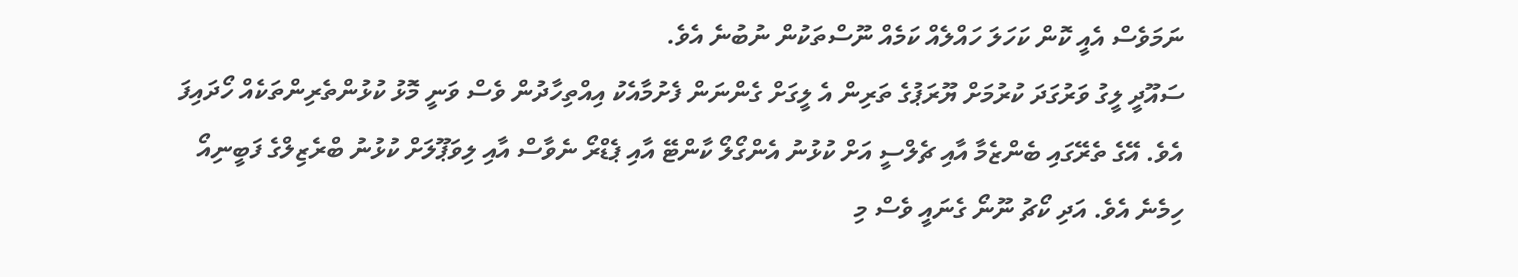ނަމަވެސް އެއީ ކޮން ކަހަލަ ހައްލެއް ކަމެއް ނޫސްތަކުން ނުބުނެ އެވެ.
ސައޫދީ ލީގު ވަރުގަދަ ކުރުމަށް ޔޫރަޕުގެ ތަރިން އެ ލީގަށް ގެންނަން ފެށުމާއެކު އިއްތިހާދުން ވެސް ވަނީ މޮޅު ކުޅުންތެރިންތަކެއް ހޯދައިފަ އެވެ. އޭގެ ތެރޭގައި ބެންޒެމާ އާއި ޗެލްސީ އަށް ކުޅުނު އެންގޯލޯ ކާންޓޭ އާއި ޕެޑްރޯ ނެވާސް އާއި ލިވަޕޫލަށް ކުޅުނު ބްރެޒިލްގެ ފަބީނިއޯ ހިމެނެ އެވެ. އަދި ކޯޗު ނޫނޯ ގެނައީ ވެސް މި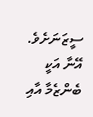ސީޒަނަށެވެ. އޭނާ އަކީ ބެންޒެމާ އާއި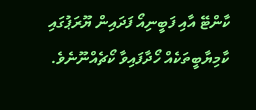ކާންޓޭ އާއި ފަބީނިއޯ ފަދައިން ޔޫރަޕުގައި ކާމިޔާބީތަކެއް ހޯދާފައިވާ ކޯޗެއްނޫނެވެ.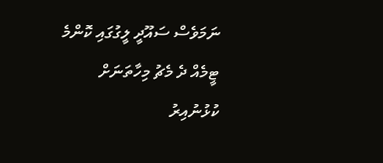ނަމަވެސް ސައޫދީ ލީގުގައި ކޮންމެ ޓީމެއް ދެ މެޗު މިހާތަނަށް ކުޅުނުއިރު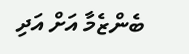ބެންޒެމާ އަށް އަދި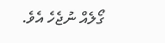ގޯލެއް ނުޖެހެ އެވެ.